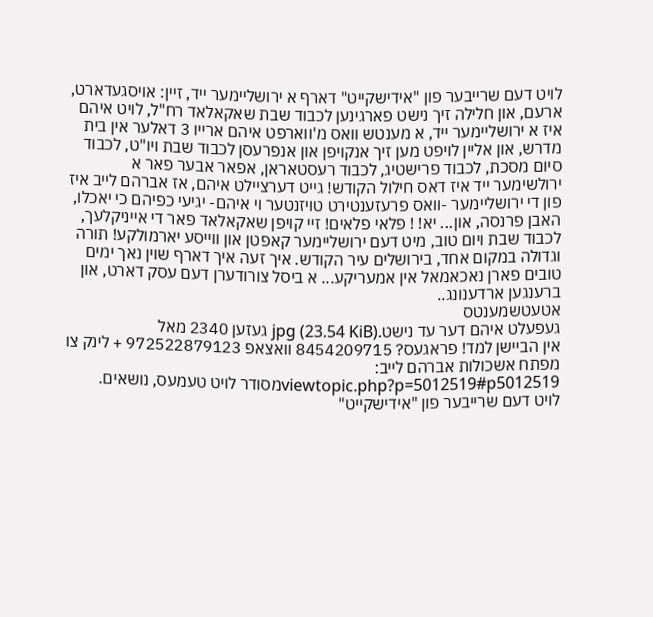לויט דעם שרייבער פון "אידישקייט" דארף א ירושליימער ייד, זיין: אויסגעדארט, ארעם, און חלילה זיך נישט פארגינען לכבוד שבת שאקאלאד רח"ל, לויט איהם איז א ירושליימער ייד, א מענטש וואס מ'ווארפט איהם ארייו 3 דאלער אין בית מדרש, און אליין לויפט מען זיך אנקויפן און אנפרעסן לכבוד שבת ויו"ט, לכבוד סיום מסכת, לכבוד פרישטיג, לכבוד רעסטאראן, אפאר אבער פאר א ירולשימער ייד איז דאס חילול הקודש! גייט דערציילט איהם, אז אברהם לייב איז פון די ירושליימער -וואס פרעזענטירט טויזנטער וי איהם- יגיעי כפיהם כי יאכלו, האבן פרנסה, און... יא! ! פלאי פלאים! זיי קויפן שאקאלאד פאר די אייניקלעך, לכבוד שבת ויום טוב, מיט דעם ירושליימער קאפטן און ווייסע יארמולקע! תורה וגדולה במקום אחד, בירושלים עיר הקודש. איך זעה איך דארף שוין נאך ימים טובים פארן נאכאמאל אין אמעריקע... א ביסל צורודערן דעם עסק דארט, און ברענגען ארדענונג..
אטעטשמענטס
געפעלט איהם דער עד נישט.jpg (23.54 KiB) געזען 2340 מאל
אין הביישן למד! פראגעס? 8454209715 וואצאפ 972522879123 + לינק צו מפתח אשכולות אברהם לייב: viewtopic.php?p=5012519#p5012519מסודר לויט טעמעס, נושאים.
לויט דעם שרייבער פון "אידישקייט"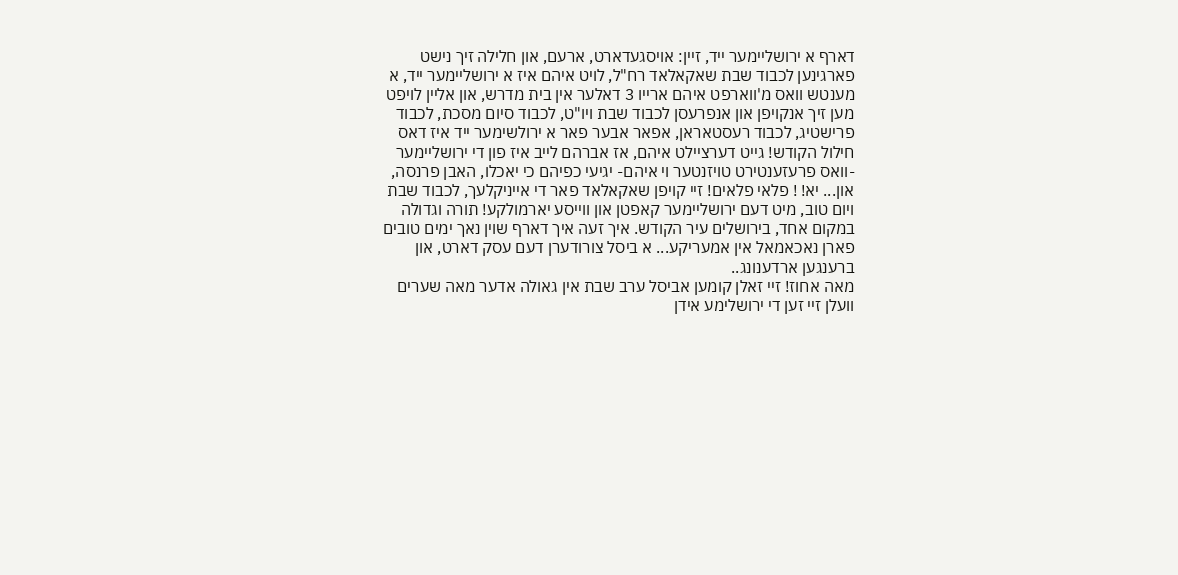דארף א ירושליימער ייד, זיין: אויסגעדארט, ארעם, און חלילה זיך נישט פארגינען לכבוד שבת שאקאלאד רח"ל, לויט איהם איז א ירושליימער ייד, א מענטש וואס מ'ווארפט איהם ארייו 3 דאלער אין בית מדרש, און אליין לויפט מען זיך אנקויפן און אנפרעסן לכבוד שבת ויו"ט, לכבוד סיום מסכת, לכבוד פרישטיג, לכבוד רעסטאראן, אפאר אבער פאר א ירולשימער ייד איז דאס חילול הקודש! גייט דערציילט איהם, אז אברהם לייב איז פון די ירושליימער -וואס פרעזענטירט טויזנטער וי איהם- יגיעי כפיהם כי יאכלו, האבן פרנסה, און... יא! ! פלאי פלאים! זיי קויפן שאקאלאד פאר די אייניקלעך, לכבוד שבת ויום טוב, מיט דעם ירושליימער קאפטן און ווייסע יארמולקע! תורה וגדולה במקום אחד, בירושלים עיר הקודש. איך זעה איך דארף שוין נאך ימים טובים פארן נאכאמאל אין אמעריקע... א ביסל צורודערן דעם עסק דארט, און ברענגען ארדענונג..
מאה אחוז! זיי זאלן קומען אביסל ערב שבת אין גאולה אדער מאה שערים וועלן זיי זען די ירושלימע אידן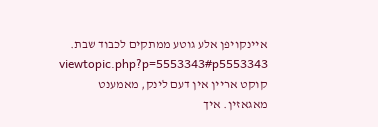איינקויפן אלע גוטע ממתקים לכבוד שבת.
viewtopic.php?p=5553343#p5553343 קוקט אריין אין דעם לינק, מאמענט מאגאזין. איך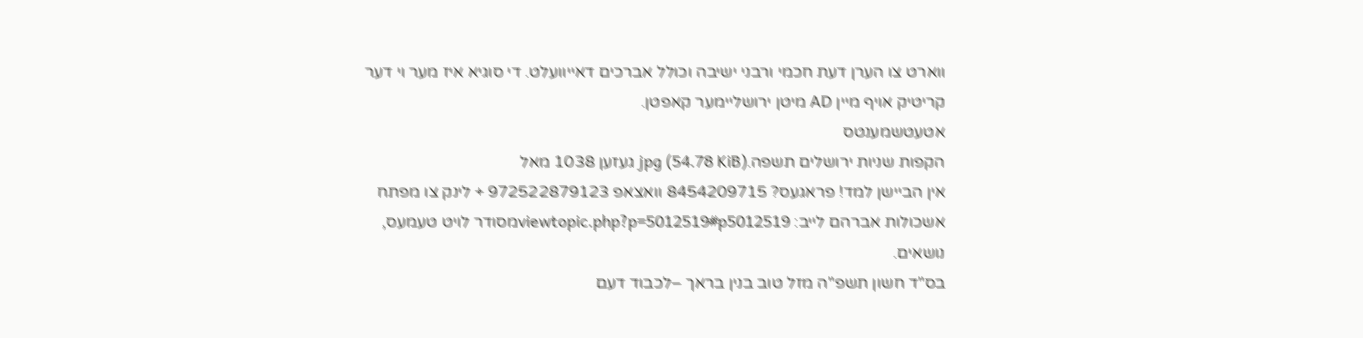ווארט צו הערן דעת חכמי ורבני ישיבה וכולל אברכים דאייוועלט. די סוגיא איז מער וי דער קריטיק אויף מיין AD מיטן ירושליימער קאפטן.
אטעטשמענטס
הקפות שניות ירושלים תשפה.jpg (54.78 KiB) געזען 1038 מאל
אין הביישן למד! פראגעס? 8454209715 וואצאפ 972522879123 + לינק צו מפתח אשכולות אברהם לייב: viewtopic.php?p=5012519#p5012519מסודר לויט טעמעס, נושאים.
בס"ד חשון תשפ"ה מזל טוב בנין בראך –לכבוד דעם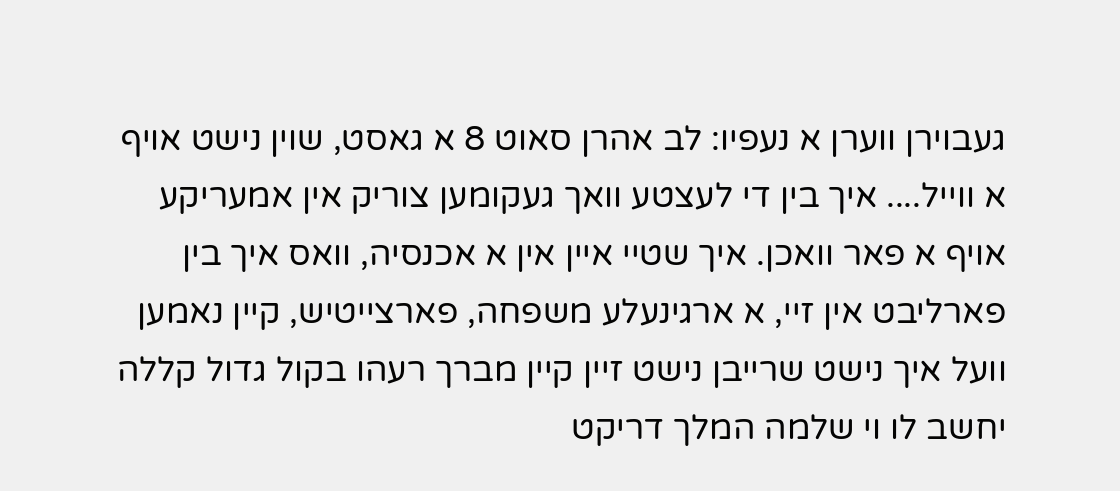געבוירן ווערן א נעפיו: לב אהרן סאוט 8 א גאסט, שוין נישט אויף א ווייל.... איך בין די לעצטע וואך געקומען צוריק אין אמעריקע אויף א פאר וואכן. איך שטיי איין אין א אכנסיה, וואס איך בין פארליבט אין זיי, א ארגינעלע משפחה, פארצייטיש, קיין נאמען וועל איך נישט שרייבן נישט זיין קיין מברך רעהו בקול גדול קללה יחשב לו וי שלמה המלך דריקט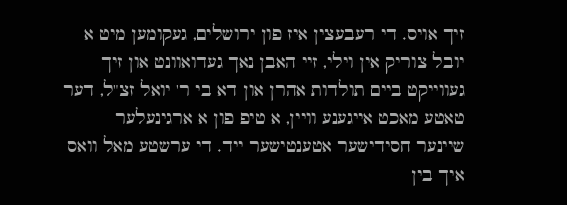זיך אויס. די רעבעצין איז פון ירושלים, געקומען מיט א יובל צוריק אין וילי, זיי האבן נאך געדואוונט און זיך געווייקט ביים תולדות אהרן און דא בי ר' יואל זצ"ל, דער טאטע מאכט אייגענע וויין, א טיפ פון א ארגינעלער שיינער חסידישער אטענטישער ייד. די ערשטע מאל וואס איך בין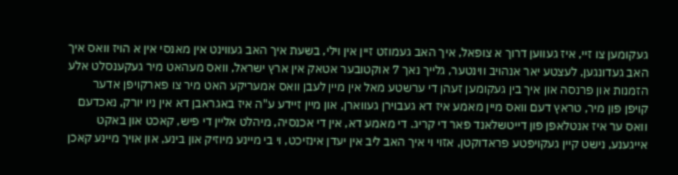געקומען צו זיי, איז געווען דרוך א צופאל, איך האב געמוזט זיין אין וילי, בשעת איך האב געווינט אין מאנסי אין א הויז וואס איך האב געדונגען, לעצטע יאר אנהויב ווינטער, גלייך נאך 7 אוקטובער אטאק אין ארץ ישראל, וואס מעהאט מיר געקענסלט אלע הזמנות און פרנסה און איך בין געקומען זעהן די ערשטע מאל אין מיין לעבן וואס אמעריקע האט מיר צו פארקויפן אדער קויפן פון מיר, טראץ דעם וואס מיין מאמע איז דא געבוירן געווארן, און מיין זיידע ע"ה איז באגראבן דא אין ניו יורק, נאכדעם וואס ער איז אנטלאפן פון דייטשלאנד פאר די קריג. די מאמע דא, אין די אכנסיה, מיהלט אליין די פיש, קאכט און באקט אייגענע, נישט קיין געקויפטע פראדוקטן, אזוי וי איך האב ליב אין יעדן אינזיכט, וי בי מיינע מיוזיק און בינע, און אויך מיינע קאכן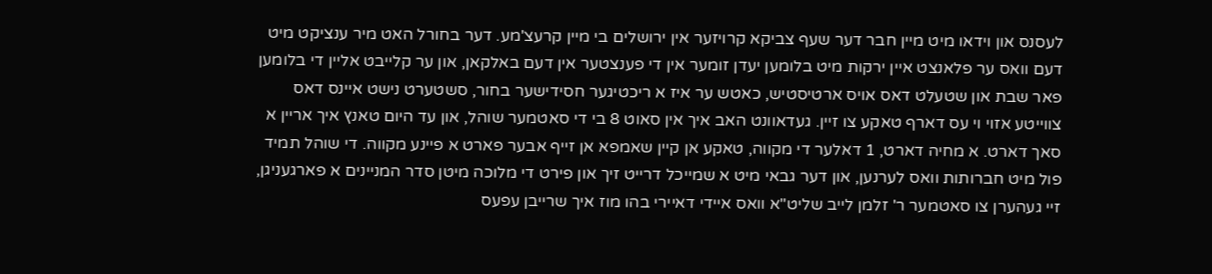לעסנס און וידאו מיט מיין חבר דער שעף צביקא קרויזער אין ירושלים בי מיין קרעצ'מע. דער בחורל האט מיר ענציקט מיט דעם וואס ער פלאנצט איין ירקות מיט בלומען יעדן זומער אין די פענצטער אין דעם באלקאן, און ער קלייבט אליין די בלומען פאר שבת און שטעלט דאס אויס ארטיסטיש, כאטש ער איז א ריכטיגער חסידישער בחור, סשטערט נישט איינס דאס צווייטע אזוי וי עס דארף טאקע צו זיין. געדאוונט האב איך אין סאוט 8 בי די סאטמער שוהל, און עד היום טאנץ איך אריין א סאך דארט. א מחיה דארט, 1 דאלער די מקווה, טאקע אן קיין שאמפא אן זייף אבער פארט א פיינע מקווה. די שוהל תמיד פול מיט חברותות וואס לערנען, און דער גבאי מיט א שמייכל דרייט זיך און פירט די מלוכה מיטן סדר המניינים א פארגעניגן, זיי געהערן צו סאטמער ר' זלמן לייב שליט"א וואס איידי דאיירי בהו מוז איך שרייבן עפעס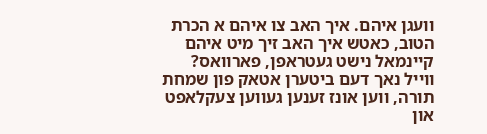וועגן איהם. איך האב צו איהם א הכרת הטוב, כאטש איך האב זיך מיט איהם קיינמאל נישט געטראפן, פארוואס? ווייל נאך דעם ביטערן אטאק פון שמחת תורה, ווען אונז זענען געווען צעקלאפט און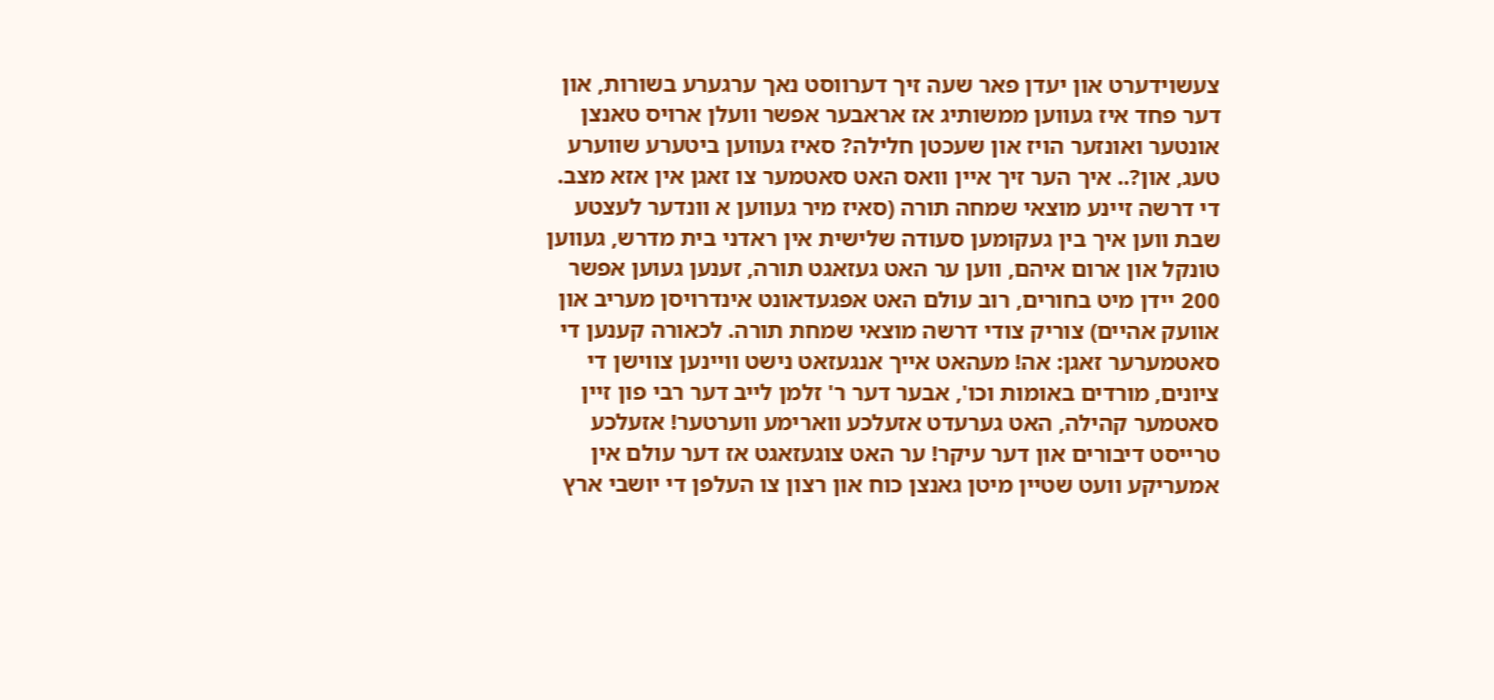צעשוידערט און יעדן פאר שעה זיך דערווסט נאך ערגערע בשורות, און דער פחד איז געווען ממשותיג אז אראבער אפשר וועלן ארויס טאנצן אונטער ואונזער הויז און שעכטן חלילה? סאיז געווען ביטערע שווערע טעג, און?.. איך הער זיך איין וואס האט סאטמער צו זאגן אין אזא מצב. די דרשה זיינע מוצאי שמחה תורה (סאיז מיר געווען א וונדער לעצטע שבת ווען איך בין געקומען סעודה שלישית אין ראדני בית מדרש, געווען טונקל און ארום איהם, ווען ער האט געזאגט תורה, זענען געוען אפשר 200 יידן מיט בחורים, רוב עולם האט אפגעדאונט אינדרויסן מעריב און אוועק אהיים) צוריק צודי דרשה מוצאי שמחת תורה. לכאורה קענען די סאטמערער זאגן: אה! מעהאט אייך אנגעזאט נישט וויינען צווישן די ציונים, מורדים באומות וכו', אבער דער ר' זלמן לייב דער רבי פון זיין סאטמער קהילה, האט גערעדט אזעלכע ווארימע ווערטער! אזעלכע טרייסט דיבורים און דער עיקר! ער האט צוגעזאגט אז דער עולם אין אמעריקע וועט שטיין מיטן גאנצן כוח און רצון צו העלפן די יושבי ארץ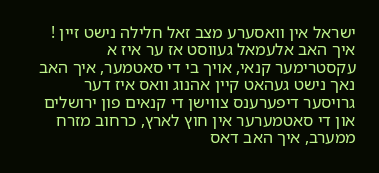ישראל אין וואסערע מצב זאל חלילה נישט זיין ! איך האב אלעמאל געווסט אז ער איז א עקסטרימער קנאי, אויך בי די סאטמער, איך האב נאך נישט געהאט קיין אהנוג וואס איז דער גרויסער דיפערענס צווישן די קנאים פון ירושלים און די סאטמערער אין חוץ לארץ, כרחוב מזרח ממערב, איך האב דאס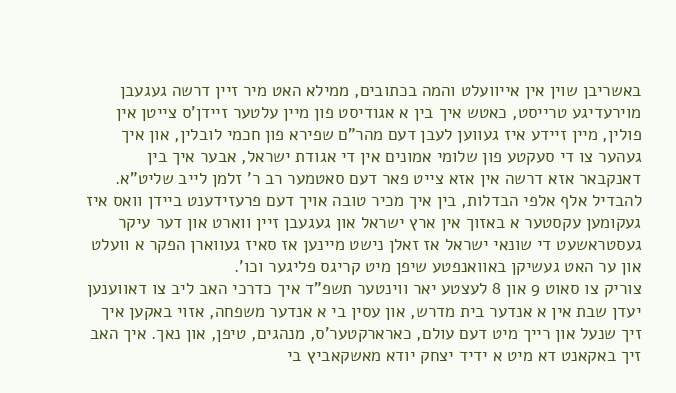באשריבן שוין אין אייוועלט והמה בכתובים, ממילא האט מיר זיין דרשה געגעבן מוירעדיגע טרייסט, כאטש איך בין א אגודיסט פון מיין עלטער זיידן'ס צייטן אין פולין, מיין זיידע איז געווען לעבן דעם מהר"ם שפירא פון חכמי לובלין, און איך געהער צו די סעקטע פון שלומי אמונים אין די אגודת ישראל, אבער איך בין דאנקבאר אזא דרשה אין אזא צייט פאר דעם סאטמער רב ר' זלמן לייב שליט"א. להבדיל אלף אלפי הבדלות, בין איך מכיר טובה אויך דעם פרעזידענט ביידן וואס איז געקומען עקסטער א באזוך אין ארץ ישראל און געגעבן זיין ווארט און דער עיקר געסטראשעט די שונאי ישראל אז זאלן נישט מיינען אז סאיז געווארן הפקר א וועלט און ער האט געשיקן באוואנפטע שיפן מיט קריגס פליגער וכו'.
צוריק צו סאוט 9 און 8 לעצטע יאר ווינטער תשפ"ד איך כדרכי האב ליב צו דאווענען יעדן שבת אין א אנדער בית מדרש, און עסין בי א אנדער משפחה, אזוי באקען איך זיך שנעל און רייך מיט דעם עולם, כארארקטער'ס, מנהגים, טיפן, און נאך. איך האב זיך באקאנט דא מיט א ידיד יצחק יודא מאשקאביץ בי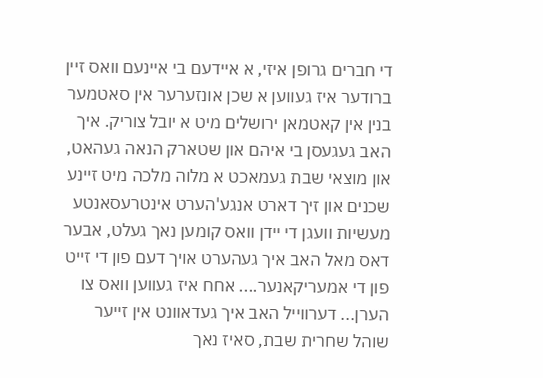די חברים גרופן איזי, א איידעם בי איינעם וואס זיין ברודער איז געווען א שכן אונזערער אין סאטמער בנין אין קאטמאן ירושלים מיט א יובל צוריק. איך האב געגעסן בי איהם און שטארק הנאה געהאט, און מוצאי שבת געמאכט א מלוה מלכה מיט זיינע שכנים און זיך דארט אנגע'הערט אינטרעסאנטע מעשיות וועגן די יידן וואס קומען נאך געלט, אבער דאס מאל האב איך געהערט אויך דעם פון די זייט פון די אמעריקאנער.... אחח איז געווען וואס צו הערן... דערווייל האב איך געדאוונט אין זייער שוהל שחרית שבת, סאיז נאך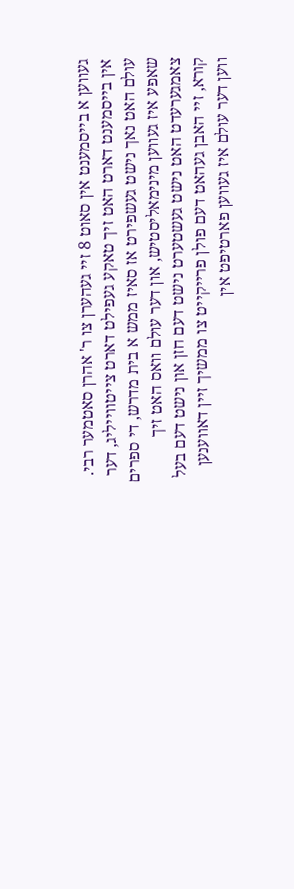געווען א בייסמענט אין סאוט 8 זיי געהערן צו ר' אהרן סאטמער רבי. אין בייסמענט דארט האט זיך טאקע געפילט דארט צייטווייליג, דער עולם האט נאך נישט געשפירט אז סאיז ממש א בית מדרש, די ספרים שאפע איז געווען מינימאליסטיש, און דער עולם וואס האט זיך צאמגערעדט האט נישט געשטערט נישט דעם חזן און נישט דעם בעל קורא, זיי האבן געהאט דעם פולן פרייקייט צו ממשיך זיין דאווענען ווען דער עולם איז געווען פארטיפט אין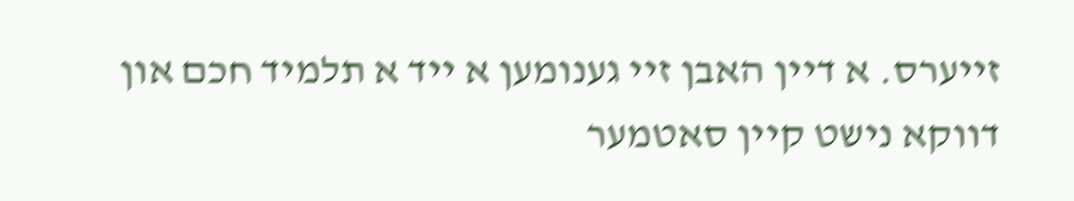זייערס. א דיין האבן זיי גענומען א ייד א תלמיד חכם און דווקא נישט קיין סאטמער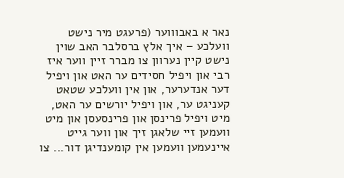נאר א באבוווער (פרעגט מיר נישט וועלכע – איך אלץ ברסלבר האב שוין נישט קיין נערוון צו מברר זיין ווער איז רבי און ויפיל חסידים ער האט און ויפיל דער אנדערער, און אין וועלכע שטאט קעניגט ער, און ויפיל יורשים ער האט, מיט ויפיל פרינסן און פרינסעסן און מיט וועמען זיי שלאגן זיך און ווער גייט איינעמען וועמען אין קומענדיגן דור... צו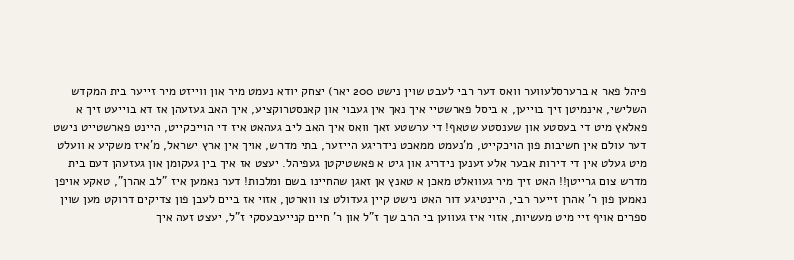פיהל פאר א ברערסלעווער וואס דער רבי לעבט שוין נישט 200 יאר) יצחק יודא נעמט מיר און ווייזט מיר זייער בית המקדש השלישי, אינמיטן זיך בוייען, א ביסל פארשטיי איך נאך אין געבוי און קאנסטרוקציע, איך האב געזעהן אז דא בוייעט זיך א פאלאץ מיט די בעסטע און שענסטע שטאף! די ערשטע זאך וואס איך האב ליב געהאט איז די הוייכקייט, היינט פארשטייט נישט דער עולם אין חשיבות פון הויכקייט, מ'נעמט ממאכט נידריגע הייזער, בתי מדרש, אויך אין ארץ ישראל, מ'איז משקיע א וועלט מיט געלט אין די דירות אבער אלע זענען נידריג און גיט א פאשטיקטן געפיהל. יעצט אז איך בין געקומן און געזעהן דעם בית מדרש צום גרייטן!! האט זיך מיר געוואלט מאכן א טאנץ אן זאגן שהחיינו בשם ומלכות! דער נאמען איז "לב אהרן", טאקע אויפן נאמען פון ר' אהרן זייער רבי, היינטיגע דור האט נישט קיין געדולט צו ווארטן, אזוי אז ביים לעבן פון צדיקים דרוקט מען שוין ספרים אויף זיי מיט מעשיות, אזוי איז געווען בי הרב שך ז"ל און ר' חיים קנייעבעסקי ז"ל, יעצט זעה איך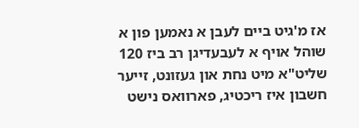אז מ'גיט ביים לעבן א נאמען פון א שוהל אויף א לעבעדיגן רב ביז 120 שליט"א מיט נחת און געזונט, זייער חשבון איז ריכטיג, פארוואס נישט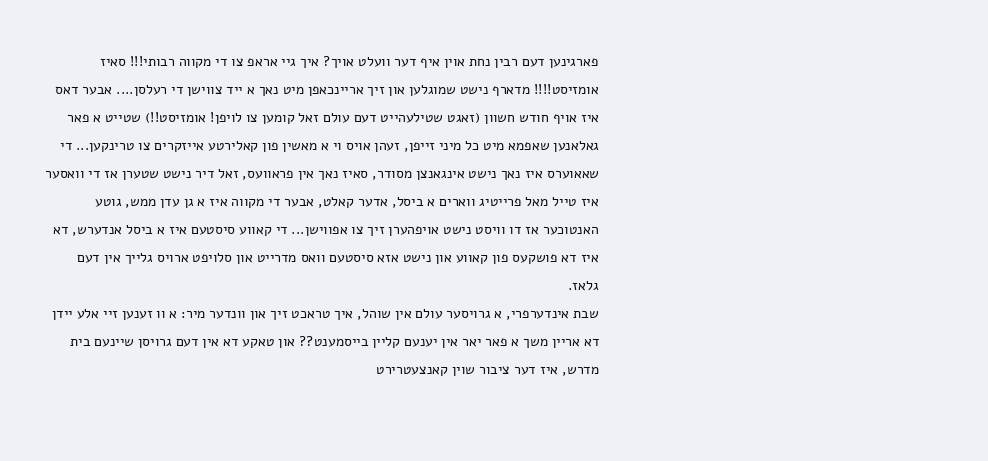פארגינען דעם רבין נחת אוין איף דער וועלט אויך? איך גיי אראפ צו די מקווה רבותי!!! סאיז אומזיסט!!!! מדארף נישט שמוגלען און זיך אריינכאפן מיט נאך א ייד צווישן די רעלסן.... אבער דאס איז אויף חודש חשוון (זאגט שטילעהייט דעם עולם זאל קומען צו לויפן! אומזיסט!!) שטייט א פאר גאלאנען שאפמא מיט כל מיני זייפן, זעהן אויס וי א מאשין פון קאלירטע אייזקרים צו טרינקען... די שאאוערס איז נאך נישט אינגאנצן מסודר, סאיז נאך אין פראוועס, זאל דיר נישט שטערן אז די וואסער איז טייל מאל פרייטיג ווארים א ביסל, אדער קאלט, אבער די מקווה איז א גן עדן ממש, גוטע האנטוכער אז דו וויסט נישט אויפהערן זיך צו אפווישן... די קאווע סיסטעם איז א ביסל אנדערש, דא איז דא פושקעס פון קאווע און נישט אזא סיסטעם וואס מדרייט און סלויפט ארויס גלייך אין דעם גלאז.
שבת אינדערפרי, א גרויסער עולם אין שוהל, איך טראכט זיך און וונדער מיר: א וו זענען זיי אלע יידן דא אריין משך א פאר יאר אין יענעם קליין בייסמענט?? און טאקע דא אין דעם גרויסן שיינעם בית מדרש, איז דער ציבור שוין קאנצעטרירט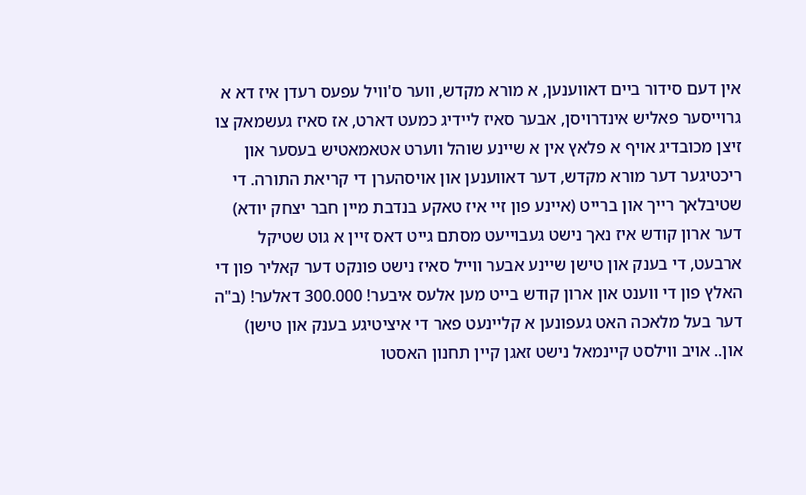אין דעם סידור ביים דאווענען, א מורא מקדש, ווער ס'וויל עפעס רעדן איז דא א גרוייסער פאליש אינדרויסן, אבער סאיז ליידיג כמעט דארט, אז סאיז געשמאק צו זיצן מכובדיג אויף א פלאץ אין א שיינע שוהל ווערט אטאמאטיש בעסער און ריכטיגער דער מורא מקדש, דער דאווענען און אויסהערן די קריאת התורה. די שטיבלאך רייך און ברייט (איינע פון זיי איז טאקע בנדבת מיין חבר יצחק יודא) דער ארון קודש איז נאך נישט געבוייעט מסתם גייט דאס זיין א גוט שטיקל ארבעט, די בענק און טישן שיינע אבער ווייל סאיז נישט פונקט דער קאליר פון די האלץ פון די ווענט און ארון קודש בייט מען אלעס איבער! 300.000 דאלער! (ב"ה דער בעל מלאכה האט געפונען א קליינעט פאר די איציטיגע בענק און טישן) און.. אויב ווילסט קיינמאל נישט זאגן קיין תחנון האסטו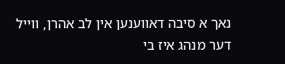נאך א סיבה דאווענען אין לב אהרן, ווייל דער מנהג איז בי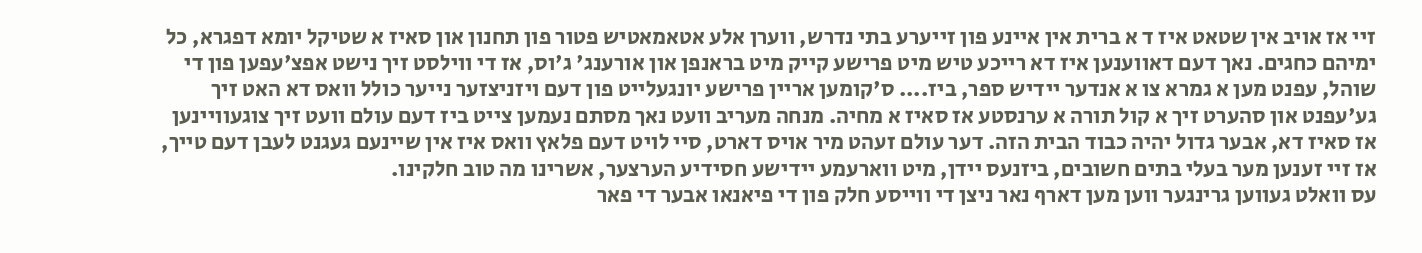זיי אז אויב אין שטאט איז ד א ברית אין איינע פון זייערע בתי נדרש, ווערן אלע אטאמאטיש פטור פון תחנון און סאיז א שטיקל יומא דפגרא, כל ימיהם כחגים. נאך דעם דאווענען איז דא רייכע טיש מיט פרישע קייק מיט בראנפן און אורענג' ג'וס, אז די ווילסט זיך נישט אפצ'עפען פון די שוהל, עפנט מען א גמרא צו א אנדער יידיש ספר, ביז.... ס'קומען אריין פרישע יונגעלייט פון דעם ויזניצזער נייער כולל וואס דא האט זיך גע'עפנט און סהערט זיך א קול תורה א ערנסטע אז סאיז א מחיה. מנחה מעריב וועט נאך מסתם נעמען צייט ביז דעם עולם וועט זיך צוגעוויינען אז סאיז דא, אבער גדול יהיה כבוד הבית הזה. דער עולם זעהט מיר אויס דארט, סיי לויט דעם פלאץ וואס איז אין שיינעם געגנט לעבן דעם טייך, אז זיי זענען מער בעלי בתים חשובים, ביזנעס יידן, מיט ווארעמע יידישע חסידיע הערצער, אשרינו מה טוב חלקינו.
עס וואלט געווען גרינגער ווען מען דארף נאר ניצן די ווייסע חלק פון די פיאנאו אבער די פאר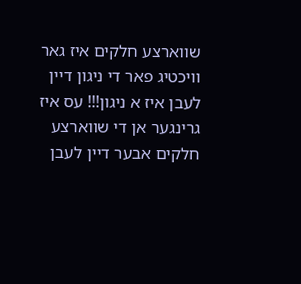שווארצע חלקים איז גאר וויכטיג פאר די ניגון דיין לעבן איז א ניגון!!! עס איז גרינגער אן די שווארצע חלקים אבער דיין לעבן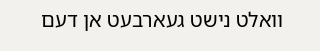וואלט נישט געארבעט אן דעם